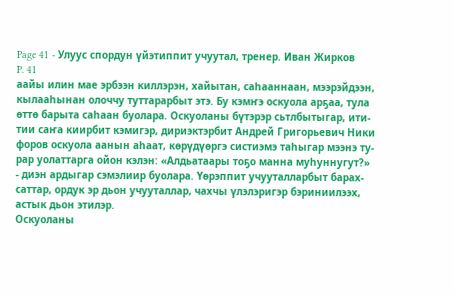Page 41 - Улуус спордун үйэтиппит учуутал, тренер. Иван Жирков
P. 41
аайы илин мае эрбээн киллэрэн, хайытан, саһааннаан, мээрэйдээн,
кылааһынан олоччу туттарарбыт этэ. Бу кэмҥэ оскуола арҕаа, тула
өттө барыта саһаан буолара. Оскуоланы бүтэрэр сьтлбытыгар, ити-
тии саҥа киирбит кэмигэр, дириэктэрбит Андрей Григорьевич Ники
форов оскуола аанын аһаат, көрүдүөргэ систиэмэ таһыгар мээнэ ту-
рар уолаттарга ойон кэлэн: «Алдьатаары тоҕо манна муһуннугут?»
- диэн ардыгар сэмэлиир буолара. Үөрэппит учууталларбыт барах-
саттар, ордук эр дьон учууталлар, чахчы үлэлэригэр бэриниилээх,
астык дьон этилэр.
Оскуоланы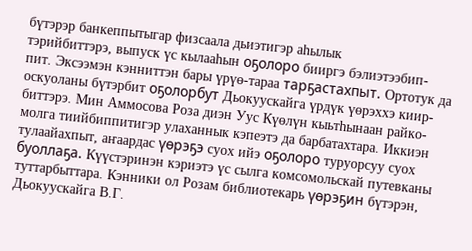бүтэрэр банкеппытыгар физсаала дьиэтигэр аһылык
тэрийбиттэрэ, выпуск үс кылааһын оҕолоро бииргэ бэлиэтээбип-
пит. Эксээмэн кэнниттэн бары үрүө-тараа тарҕастахпыт. Ортотук да
оскуоланы бүтэрбит оҕолорбут Дьокуускайга үрдүк үөрэххэ киир-
биттэрэ. Мин Аммосова Роза диэн Уус Күөлүн кыьтһынаан райко-
молга тиийбиппитигэр улаханнык кэпеэтэ да барбатахтара. Иккиэн
тулаайахпыт, аҥаардас үөрэҕэ суох ийэ оҕолоро туруорсуу суох
буоллаҕа. Күүстэринэн кэриэтэ үс сылга комсомольскай путевканы
туттарбыттара. Кэнники ол Розам библиотекарь үөрэҕин бүтэрэн,
Дьокуускайга В.Г.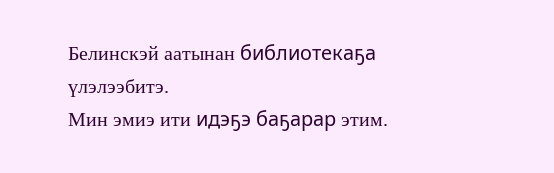Белинскэй аатынан библиотекаҕа үлэлээбитэ.
Мин эмиэ ити идэҕэ баҕарар этим.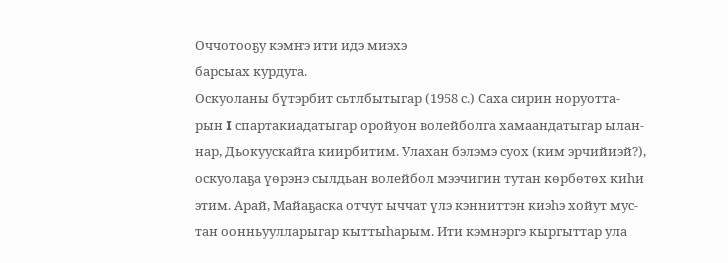Оччотооҕу кэмҥэ ити идэ миэхэ
барсыах курдуга.
Оскуоланы бүтэрбит сьтлбытыгар (1958 с.) Саха сирин норуотта-
рын I спартакиадатыгар оройуон волейболга хамаандатыгар ылан-
нар, Дьокуускайга киирбитим. Улахан бэлэмэ суох (ким эрчийиэй?),
оскуолаҕа үөрэнэ сылдьан волейбол мээчигин тутан көрбөтөх киһи
этим. Арай, Майаҕаска отчут ыччат үлэ кэнниттэн киэһэ хойут мус-
тан оонньуулларыгар кыттыһарым. Ити кэмнэргэ кыргыттар ула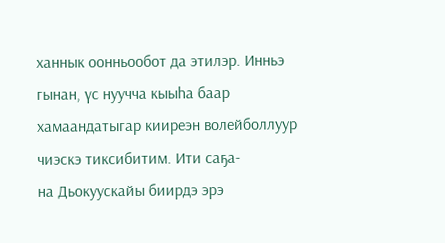ханнык оонньообот да этилэр. Инньэ гынан, үс нуучча кыыһа баар
хамаандатыгар кииреэн волейболлуур чиэскэ тиксибитим. Ити саҕа-
на Дьокуускайы биирдэ эрэ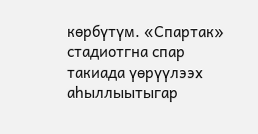көрбүтүм. «Спартак» стадиотгна спар
такиада үөрүүлээх аһыллыытыгар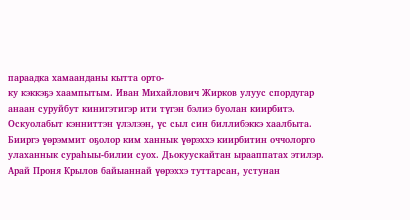параадка хамаанданы кытта орто-
ку кэккэҕэ хаампытым. Иван Михайлович Жирков улуус спордугар
анаан суруйбут кинигэтигэр ити түгэн бэлиэ буолан киирбитэ.
Оскуолабыт кэнниттэн үлэлээн, үс сыл син биллибэккэ хаалбыта.
Бииргэ үөрэммит оҕолор ким ханнык үөрэххэ киирбитин оччолорго
улаханнык сураһыы-билии суох. Дьокуускайтан ырааппатах этилэр.
Арай Проня Крылов байыаннай үөрэххэ туттарсан, устунан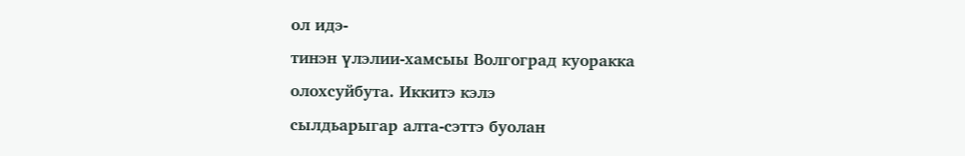ол идэ-
тинэн үлэлии-хамсыы Волгоград куоракка олохсуйбута. Иккитэ кэлэ
сылдьарыгар алта-сэттэ буолан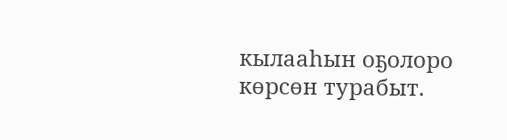кылааһын оҕолоро көрсөн турабыт.